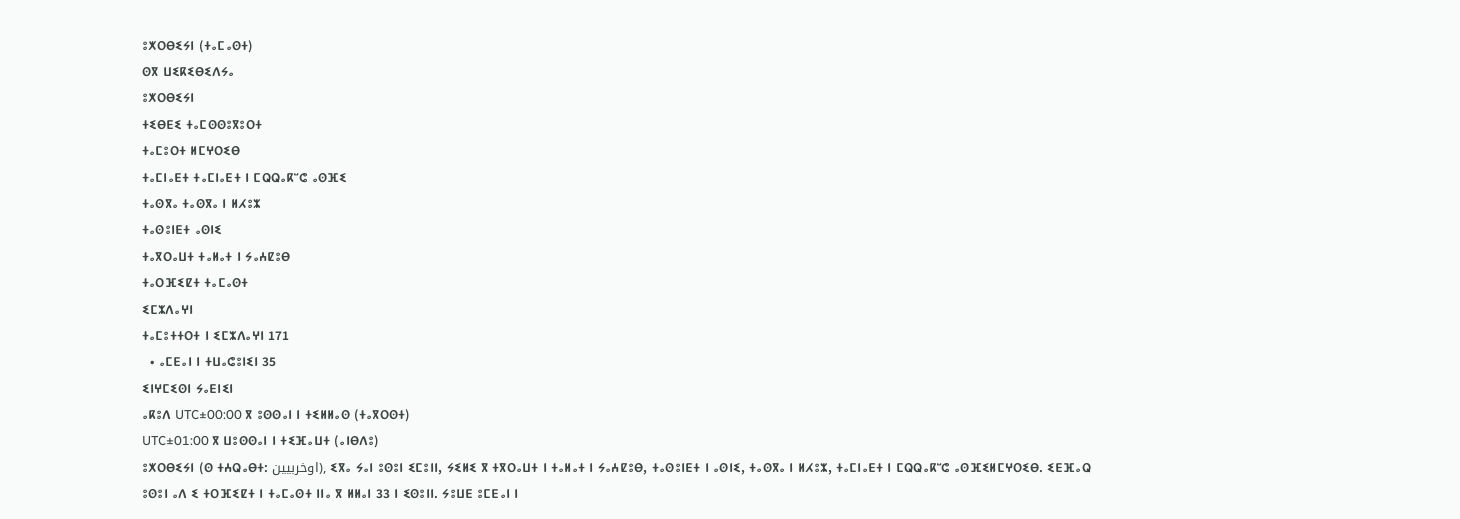ⵓⵅⵔⴱⵉⵢⵏ (ⵜⴰⵎⴰⵙⵜ)
ⵙⴳ ⵡⵉⴽⵉⴱⵉⴷⵢⴰ
ⵓⵅⵔⴱⵉⵢⵏ
ⵜⵉⴱⴹⵉ ⵜⴰⵎⵙⵙⵓⴳⵓⵔⵜ
ⵜⴰⵎⵓⵔⵜ ⵍⵎⵖⵔⵉⴱ
ⵜⴰⵎⵏⴰⴹⵜ ⵜⴰⵎⵏⴰⴹⵜ ⵏ ⵎⵕⵕⴰⴽⵯⵛ ⴰⵙⴼⵉ
ⵜⴰⵙⴳⴰ ⵜⴰⵙⴳⴰ ⵏ ⵍⵃⵓⵣ
ⵜⴰⵙⵓⵏⴹⵜ ⴰⵙⵏⵉ
ⵜⴰⴳⵔⴰⵡⵜ ⵜⴰⵍⴰⵜ ⵏ ⵢⴰⵄⵇⵓⴱ
ⵜⴰⵔⴼⵉⵇⵜ ⵜⴰⵎⴰⵙⵜ
ⵉⵎⵣⴷⴰⵖⵏ
ⵜⴰⵎⵓⵜⵜⵔⵜ ⵏ ⵉⵎⵣⴷⴰⵖⵏ 171
  • ⴰⵎⴹⴰⵏ ⵏ ⵜⵡⴰⵛⵓⵏⵉⵏ 35
ⵉⵏⵖⵎⵉⵙⵏ ⵢⴰⴹⵏⵉⵏ
ⴰⴽⵓⴷ UTC±00:00 ⴳ ⵓⵙⵙⴰⵏ ⵏ ⵜⵉⵍⵍⴰⵙ (ⵜⴰⴳⵔⵙⵜ)
UTC±01:00 ⴳ ⵡⵓⵙⵙⴰⵏ ⵏ ⵜⵉⴼⴰⵡⵜ (ⴰⵏⴱⴷⵓ)
ⵓⵅⵔⴱⵉⵢⵏ (ⵙ ⵜⵄⵕⴰⴱⵜ: اوخربيين), ⵉⴳⴰ ⵢⴰⵏ ⵓⵙⵓⵏ ⵉⵎⵓⵏⵏ, ⵢⵉⵍⵉ ⴳ ⵜⴳⵔⴰⵡⵜ ⵏ ⵜⴰⵍⴰⵜ ⵏ ⵢⴰⵄⵇⵓⴱ, ⵜⴰⵙⵓⵏⴹⵜ ⵏ ⴰⵙⵏⵉ, ⵜⴰⵙⴳⴰ ⵏ ⵍⵃⵓⵣ, ⵜⴰⵎⵏⴰⴹⵜ ⵏ ⵎⵕⵕⴰⴽⵯⵛ ⴰⵙⴼⵉⵍⵎⵖⵔⵉⴱ. ⵉⴹⴼⴰⵕ ⵓⵙⵓⵏ ⴰⴷ ⵉ ⵜⵔⴼⵉⵇⵜ ⵏ ⵜⴰⵎⴰⵙⵜ ⵏⵏⴰ ⴳ ⵍⵍⴰⵏ 33 ⵏ ⵉⵙⵓⵏⵏ. ⵢⵓⵡⴹ ⵓⵎⴹⴰⵏ ⵏ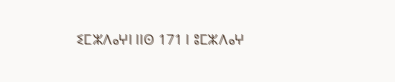ⵉⵎⵣⴷⴰⵖⵏ ⵏⵏⵙ 171 ⵏ ⵓⵎⵣⴷⴰⵖ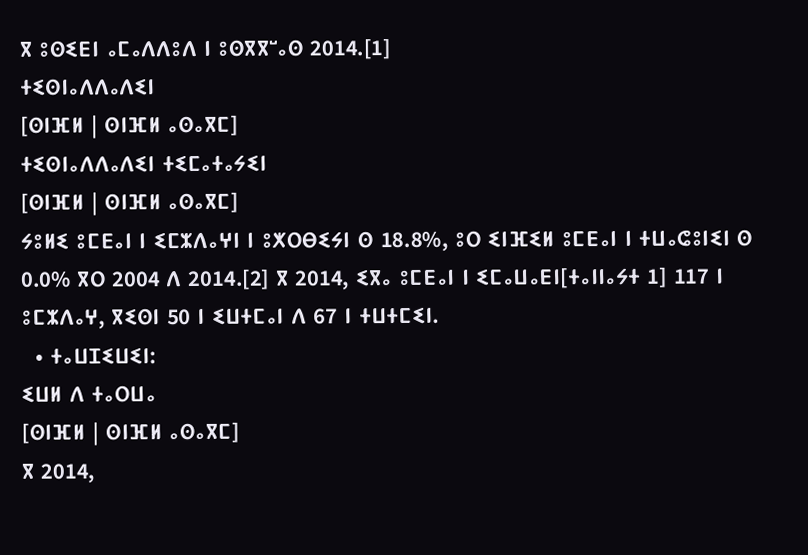ⴳ ⵓⵙⵉⴹⵏ ⴰⵎⴰⴷⴷⵓⴷ ⵏ ⵓⵙⴳⴳⵯⴰⵙ 2014.[1]
ⵜⵉⵙⵏⴰⴷⴷⴰⴷⵉⵏ
[ⵙⵏⴼⵍ | ⵙⵏⴼⵍ ⴰⵙⴰⴳⵎ]
ⵜⵉⵙⵏⴰⴷⴷⴰⴷⵉⵏ ⵜⵉⵎⴰⵜⴰⵢⵉⵏ
[ⵙⵏⴼⵍ | ⵙⵏⴼⵍ ⴰⵙⴰⴳⵎ]
ⵢⵓⵍⵉ ⵓⵎⴹⴰⵏ ⵏ ⵉⵎⵣⴷⴰⵖⵏ ⵏ ⵓⵅⵔⴱⵉⵢⵏ ⵙ 18.8%, ⵓⵔ ⵉⵏⴼⵉⵍ ⵓⵎⴹⴰⵏ ⵏ ⵜⵡⴰⵛⵓⵏⵉⵏ ⵙ 0.0% ⴳⵔ 2004 ⴷ 2014.[2] ⴳ 2014, ⵉⴳⴰ ⵓⵎⴹⴰⵏ ⵏ ⵉⵎⴰⵡⴰⴹⵏ[ⵜⴰⵏⵏⴰⵢⵜ 1] 117 ⵏ ⵓⵎⵣⴷⴰⵖ, ⴳⵉⵙⵏ 50 ⵏ ⵉⵡⵜⵎⴰⵏ ⴷ 67 ⵏ ⵜⵡⵜⵎⵉⵏ.
  • ⵜⴰⵡⵊⵉⵡⵉⵏ:
ⵉⵡⵍ ⴷ ⵜⴰⵔⵡⴰ
[ⵙⵏⴼⵍ | ⵙⵏⴼⵍ ⴰⵙⴰⴳⵎ]
ⴳ 2014,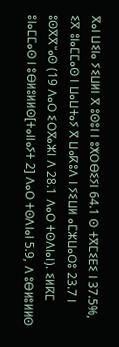ⴳⴰⵏ ⵡⵉⵏⴰ ⵢⵉⵡⵍⵏ ⴳ ⵓⵙⵓⵏ ⵏ ⵓⵅⵔⴱⵉⵢⵏ 64.1 ⵙ ⵜⴳⵎⵉⴹⵉ ⵏ 37.5%, ⵉⴳ ⵓⵏⴰⵎⵎⴰⵙ ⵏ ⵡⴰⵡⵜⴰⵢ ⴳ ⵡⴰⴽⵓⴷ ⵏ ⵢⵉⵡⵍ ⴰⵎⵣⵡⴰⵔⵓ 23.7 ⵏ ⵓⵙⴳⴳⵯⴰⵙ (19 ⴷⴰⵔ ⵉⵔⴳⴰⵣⵏ ⴷ 28.1 ⴷⴰⵔ ⵜⵙⴷⵏⴰⵏ). ⵉⵍⴽⵎ ⵓⵏⴰⵎⵎⴰⵙ ⵏ ⵓⴱⵍⵓⵍⵍⵙ[ⵜⴰⵏⵏⴰⵢⵜ 2] ⴷⴰⵔ ⵜⵙⴷⵏⴰⵏ 5.9, ⴷ ⵓⴱⵍⵓⵍⵍⵙ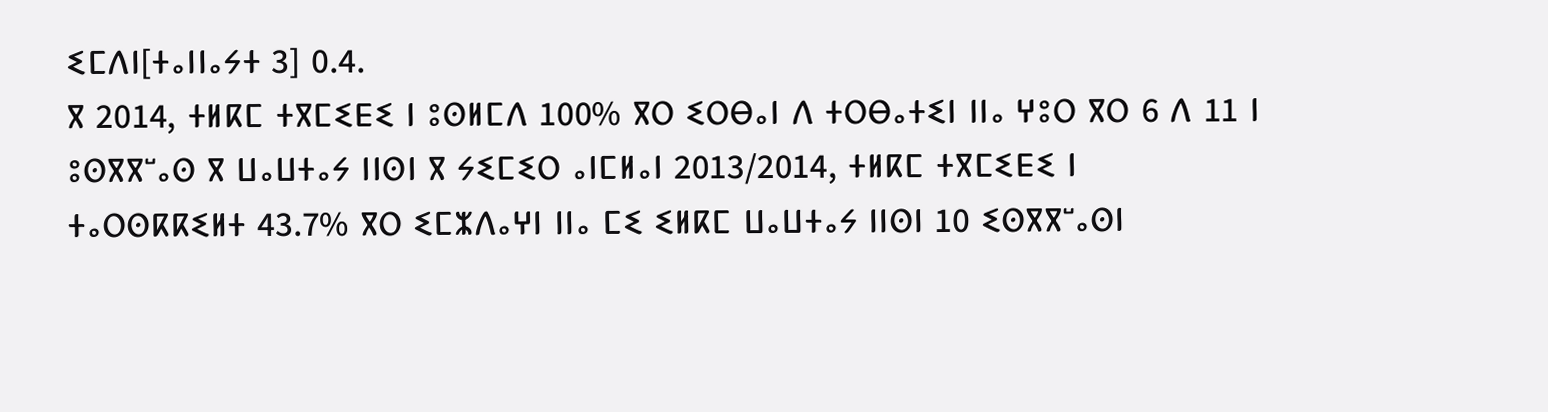ⵉⵎⴷⵏ[ⵜⴰⵏⵏⴰⵢⵜ 3] 0.4.
ⴳ 2014, ⵜⵍⴽⵎ ⵜⴳⵎⵉⴹⵉ ⵏ ⵓⵙⵍⵎⴷ 100% ⴳⵔ ⵉⵔⴱⴰⵏ ⴷ ⵜⵔⴱⴰⵜⵉⵏ ⵏⵏⴰ ⵖⵓⵔ ⴳⵔ 6 ⴷ 11 ⵏ ⵓⵙⴳⴳⵯⴰⵙ ⴳ ⵡⴰⵡⵜⴰⵢ ⵏⵏⵙⵏ ⴳ ⵢⵉⵎⵉⵔ ⴰⵏⵎⵍⴰⵏ 2013/2014, ⵜⵍⴽⵎ ⵜⴳⵎⵉⴹⵉ ⵏ ⵜⴰⵔⵙⴽⴽⵉⵍⵜ 43.7% ⴳⵔ ⵉⵎⵣⴷⴰⵖⵏ ⵏⵏⴰ ⵎⵉ ⵉⵍⴽⵎ ⵡⴰⵡⵜⴰⵢ ⵏⵏⵙⵏ 10 ⵉⵙⴳⴳⵯⴰⵙⵏ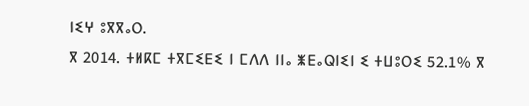ⵏⵉⵖ ⵓⴳⴳⴰⵔ.
ⴳ 2014. ⵜⵍⴽⵎ ⵜⴳⵎⵉⴹⵉ ⵏ ⵎⴷⴷ ⵏⵏⴰ ⵥⴹⴰⵕⵏⵉⵏ ⵉ ⵜⵡⵓⵔⵉ 52.1% ⴳ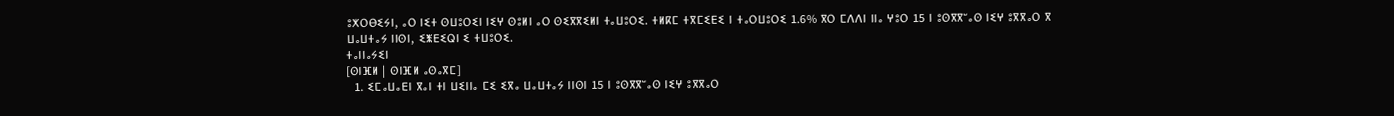ⵓⵅⵔⴱⵉⵢⵏ, ⴰⵔ ⵏⵉⵜ ⵙⵡⵓⵔⵉⵏ ⵏⵉⵖ ⵙⵓⵍⵏ ⴰⵔ ⵙⵉⴳⴳⵉⵍⵏ ⵜⴰⵡⵓⵔⵉ. ⵜⵍⴽⵎ ⵜⴳⵎⵉⴹⵉ ⵏ ⵜⴰⵔⵡⵓⵔⵉ 1.6% ⴳⵔ ⵎⴷⴷⵏ ⵏⵏⴰ ⵖⵓⵔ 15 ⵏ ⵓⵙⴳⴳⵯⴰⵙ ⵏⵉⵖ ⵓⴳⴳⴰⵔ ⴳ ⵡⴰⵡⵜⴰⵢ ⵏⵏⵙⵏ, ⵉⵥⴹⵉⵕⵏ ⵉ ⵜⵡⵓⵔⵉ.
ⵜⴰⵏⵏⴰⵢⵉⵏ
[ⵙⵏⴼⵍ | ⵙⵏⴼⵍ ⴰⵙⴰⴳⵎ]
  1. ⵉⵎⴰⵡⴰⴹⵏ ⴳⴰⵏ ⵜⵏ ⵡⵉⵏⵏⴰ ⵎⵉ ⵉⴳⴰ ⵡⴰⵡⵜⴰⵢ ⵏⵏⵙⵏ 15 ⵏ ⵓⵙⴳⴳⵯⴰⵙ ⵏⵉⵖ ⵓⴳⴳⴰⵔ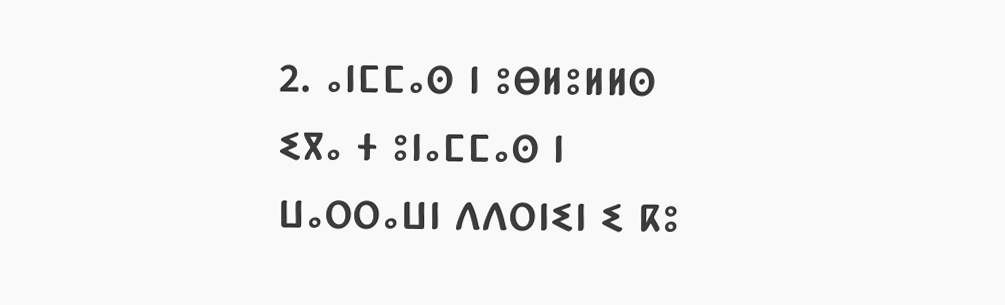2. ⴰⵏⵎⵎⴰⵙ ⵏ ⵓⴱⵍⵓⵍⵍⵙ ⵉⴳⴰ ⵜ ⵓⵏⴰⵎⵎⴰⵙ ⵏ ⵡⴰⵔⵔⴰⵡⵏ ⴷⴷⵔⵏⵉⵏ ⵉ ⴽⵓ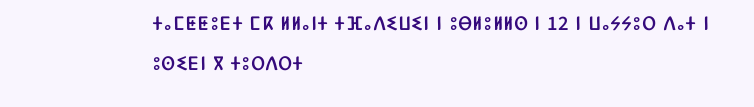ⵜⴰⵎⵟⵟⵓⴹⵜ ⵎⴽ ⵍⵍⴰⵏⵜ ⵜⴼⴰⴷⵉⵡⵉⵏ ⵏ ⵓⴱⵍⵓⵍⵍⵙ ⵏ 12 ⵏ ⵡⴰⵢⵢⵓⵔ ⴷⴰⵜ ⵏ ⵓⵙⵉⴹⵏ ⴳ ⵜⵓⵔⴷⵔⵜ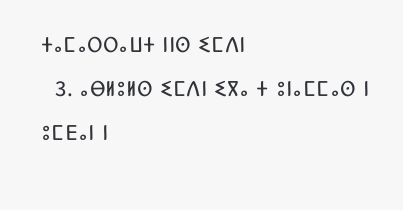ⵜⴰⵎⴰⵔⵔⴰⵡⵜ ⵏⵏⵙ ⵉⵎⴷⵏ
  3. ⴰⴱⵍⵓⵍⵙ ⵉⵎⴷⵏ ⵉⴳⴰ ⵜ ⵓⵏⴰⵎⵎⴰⵙ ⵏ ⵓⵎⴹⴰⵏ ⵏ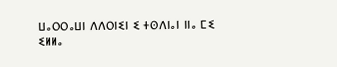ⵡⴰⵔⵔⴰⵡⵏ ⴷⴷⵔⵏⵉⵏ ⵉ ⵜⵙⴷⵏⴰⵏ ⵏⵏⴰ ⵎⵉ ⵉⵍⵍⴰ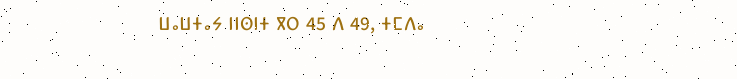ⵡⴰⵡⵜⴰⵢ ⵏⵏⵙⵏⵜ ⴳⵔ 45 ⴷ 49, ⵜⵎⴷⴰ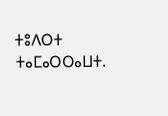ⵜⵓⴷⵔⵜ ⵜⴰⵎⴰⵔⵔⴰⵡⵜ.